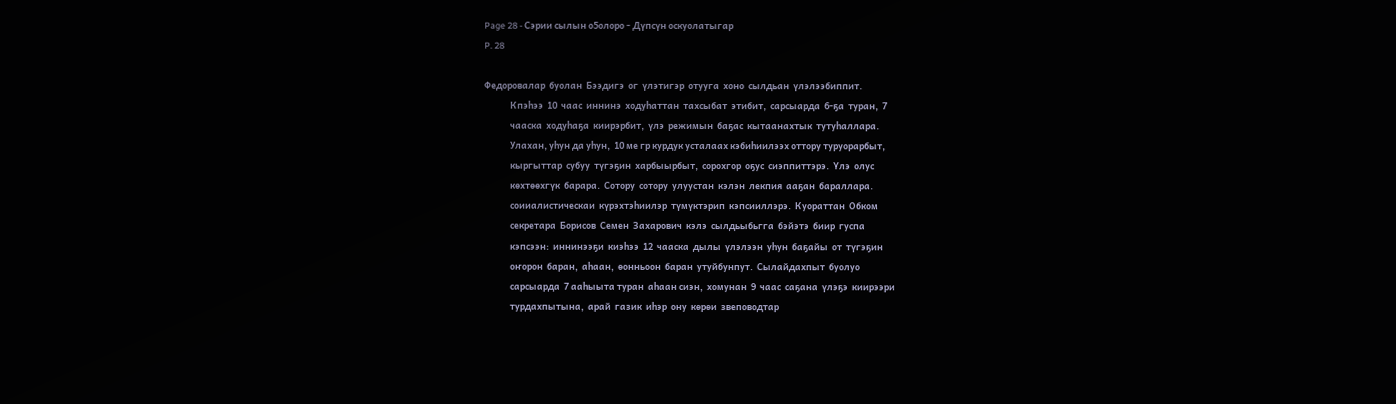Page 28 - Сэрии сылын о5олоро - Дүпсүн оскуолатыгар
P. 28

Федоровалар  буолан  Бээдигэ  ог  үлэтигэр  отууга  хоно  сылдьан  үлэлээбиппит.
             Кпэһээ  10  чаас  иннинэ  ходуһаттан  тахсыбат  этибит,  сарсыарда  6-ҕа  туран,  7
             чааска  ходуһаҕа  киирэрбит,  үлэ  режимын  баҕас  кытаанахтык  тутуһаллара.
             Улахан, уһун да уһун,  10 ме гр курдук усталаах кэбиһиилээх оттору туруорарбыт,
             кыргыттар  субуу  түгэҕин  харбыырбыт,  сорохгор  оҕус  сиэппиттэрэ.  Үлэ  олус
             көхтөөхгүк  барара.  Сотору  сотору  улуустан  кэлэн  лекпия  ааҕан  бараллара.
             соииалистическаи  күрэхтэһиилэр  түмүктэрип  кэпсииллэрэ.  Куораттан  Обком
             секретара  Борисов  Семен  Захарович  кэлэ  сылдьыбьгга  бэйэтэ  биир  гуспа
             кэпсээн:  иннинээҕи  киэһээ  12  чааска  дылы  үлэлээн  уһун  баҕайы  от  түгэҕин
             оҥорон  баран,  аһаан,  өонньоон  баран  утуйбунпут.  Сылайдахпыт  буолуо
             сарсыарда  7 ааһыыта туран  аһаан сиэн,  хомунан  9  чаас  саҕана  үлэҕэ  киирээри
             турдахпытына,  арай  газик  иһэр  ону  көрөи  звеповодтар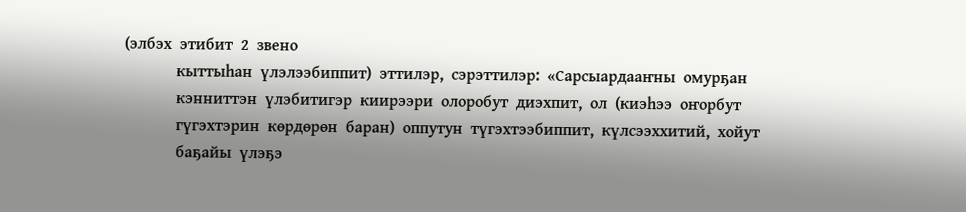(элбэх  этибит  2  звено
             кыттыһан  үлэлээбиппит)  эттилэр,  сэрэттилэр:  «Сарсыардааҥны  омурҕан
             кэнниттэн  үлэбитигэр  киирээри  олоробут  диэхпит,  ол  (киэһээ  оҥорбут
             гүгэхтэрин  көрдөрөн  баран)  оппутун  түгэхтээбиппит,  күлсээххитий,  хойут
             баҕайы  үлэҕэ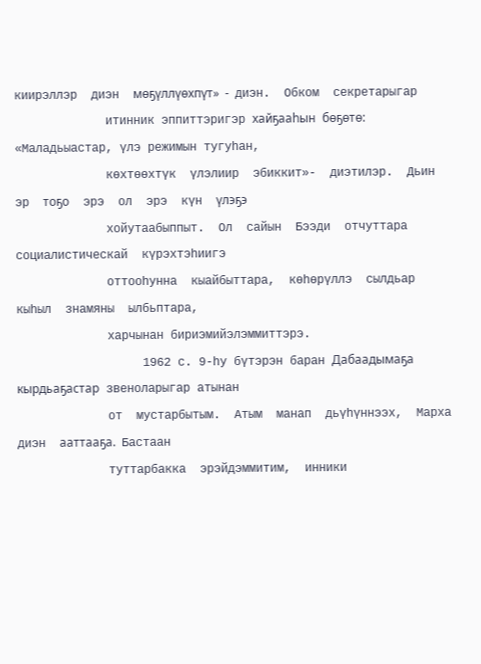киирэллэр  диэн  мөҕүллүөхпүт»  -  диэн.  Обком  секретарыгар
             итинник эппиттэригэр хайҕааһын бөҕөтө: «Маладьыастар, үлэ режимын тугуһан,
             көхтөөхтүк  үлэлиир  эбиккит»-  диэтилэр.  Дьин эр  тоҕо  эрэ  ол  эрэ  күн  үлэҕэ
             хойутаабыппыт.  Ол  сайын  Бээди  отчуттара  социалистическай  күрэхтэһиигэ
             оттооһунна  кыайбыттара,  көһөрүллэ  сылдьар  кыһыл  знамяны  ылбьптара,
             харчынан бириэмийэлэммиттэрэ.
                  1962 с. 9-һу бүтэрэн баран Дабаадымаҕа кырдьаҕастар звеноларыгар атынан
             от  мустарбытым.  Атым  манап  дьүһүннээх,  Марха  диэн  ааттааҕа.  Бастаан
             туттарбакка  эрэйдэммитим,  инники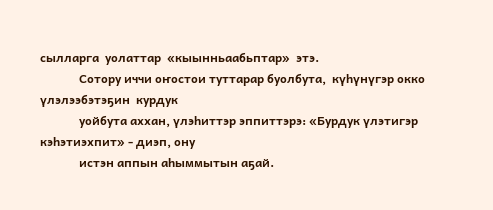сылларга  уолаттар  «кыынньаабьптар»  этэ.
             Сотору иччи оҥостои туттарар буолбута,  күһүнүгэр окко үлэлээбэтэҕин  курдук
             уойбута аххан, үлэһиттэр эппиттэрэ: «Бурдук үлэтигэр кэһэтиэхпит» - диэп, ону
             истэн аппын аһыммытын аҕай.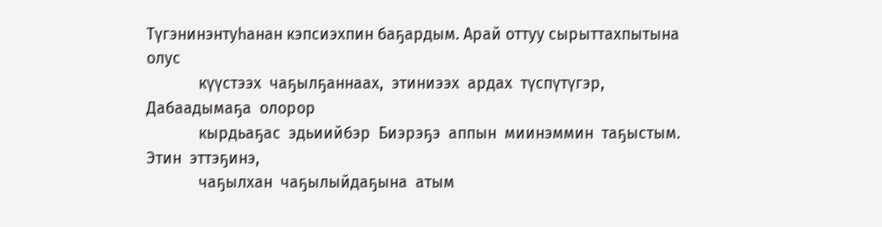Түгэнинэнтуһанан кэпсиэхпин баҕардым. Арай оттуу сырыттахпытына олус
             күүстээх  чаҕылҕаннаах,  этиниээх  ардах  түспүтүгэр,  Дабаадымаҕа  олорор
             кырдьаҕас  эдьиийбэр  Биэрэҕэ  аппын  миинэммин  таҕыстым.  Этин  эттэҕинэ,
             чаҕылхан  чаҕылыйдаҕына  атым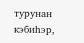турунан  кэбиһэр,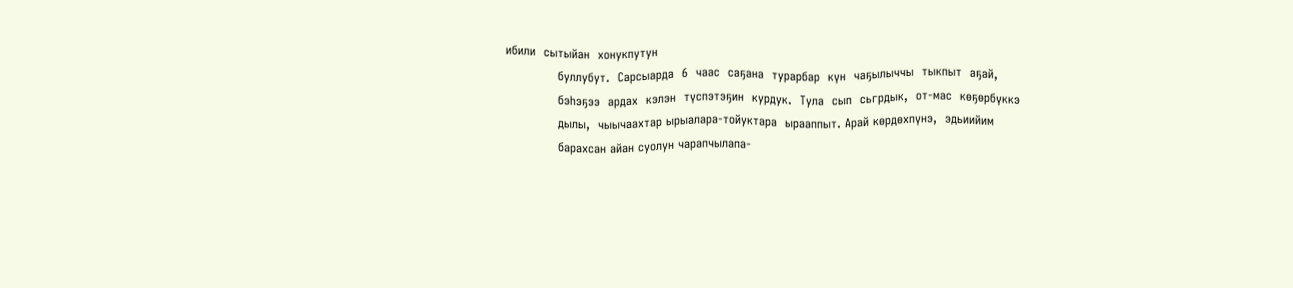ибили  сытыйан  хонукпутун
             буллубут.  Сарсыарда  6  чаас  саҕана  турарбар  күн  чаҕылыччы  тыкпыт  аҕай,
             бэһэҕээ  ардах  кэлэн  түспэтэҕин  курдук.  Тула  сып  сьгрдык,  от-мас  көҕөрбүккэ
             дылы,  чыычаахтар ырыалара-тойуктара  ырааппыт. Арай көрдөхпүнэ,  эдьиийим
             барахсан айан суолун чарапчылапа-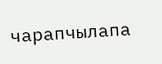чарапчылапа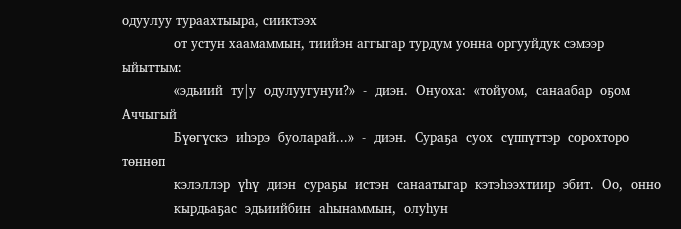одуулуу тураахтыыра, сииктээх
             от устун хаамаммын, тиийэн аггыгар турдум уонна оргууйдук сэмээр ыйыттым:
             «эдьиий  ту|у  одулуугунуи?»  -  диэн.  Онуоха:  «тойуом,  санаабар  оҕом  Аччыгый
             Бүөгүскэ  иһэрэ  буоларай...»  -  диэн.  Сураҕа  суох  сүппүттэр  сорохторо  төннөп
             кэлэллэр  үһү  диэн  сураҕы  истэн  санаатыгар  кэтэһээхтиир  эбит.  Оо,  онно
             кырдьаҕас  эдьиийбин  аһынаммын,  олуһун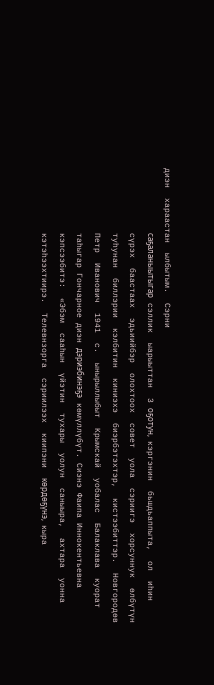диэн  хараастан  ылбытым.  Сэрни
             саҕаланыытыгар сэллик  ыарыыттан  3 оҕотун,  кэргэнин  бьшдьаппыта,  ол  иһин
             сүрэх  баастаах  эдьиийбэр  олохтоох  совет  уола  сэриигэ  хорсуннук  өлбүтүн
             туһунан  биллэрии  кэлбитин  киниэхэ  биэрбэтэхтэр,  кистээбиттэр.  Новгородөв
             Петр  Иванович  1941  с.  ынырыллыбыт  Крымскай  уобалас  Балаклава  куорат
             таһыгар Гончарное диэн дэриэбинэҕэ көмүллүбүт. Сиэнэ Фаипа Иннокентьевна
             кэпсээбитэ:  «Эбэм  сааһын  үйэтин  тухары  уолун  саныыра,  ахтара  уонна
             кэтэһээхтиирэ.  Телевнзорга  сэриилээх  киипэни  көрдөҕүнэ,  кыра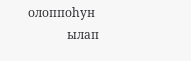олоппоһун
             ылап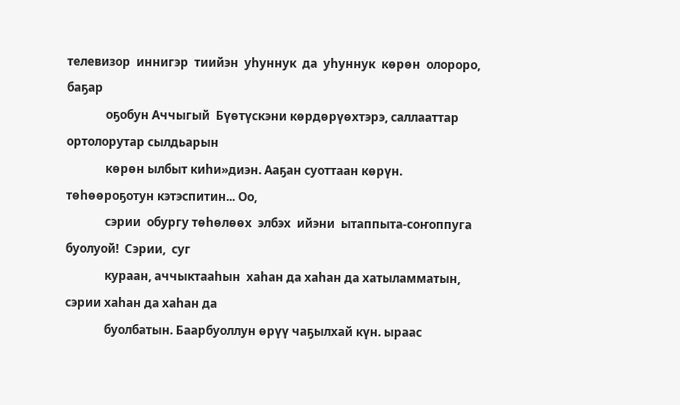телевизор  иннигэр  тиийэн  уһуннук  да  уһуннук  көрөн  олороро,  баҕар
             оҕобун Аччыгый  Бүөтүскэни көрдөрүөхтэрэ, саллааттар ортолорутар сылдьарын
             көрөн ылбыт киһи»диэн. Ааҕан суоттаан көрүн. төһөөроҕотун кэтэспитин... Оо,
             сэрии  обургу төһөлөөх  элбэх  ийэни  ытаппыта-соҥоппуга  буолуой!  Сэрии,  суг
             кураан, аччыктааһын  хаһан да хаһан да хатыламматын, сэрии хаһан да хаһан да
             буолбатын. Баарбуоллун өрүү чаҕылхай күн. ыраас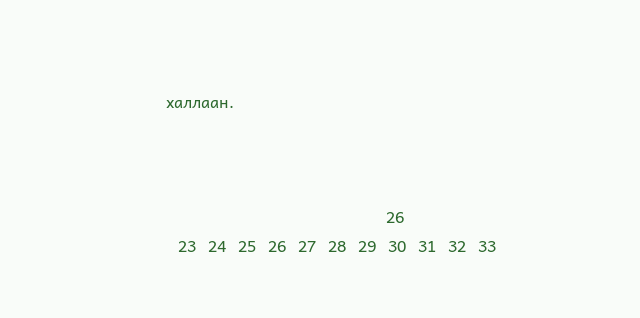халлаан.



                                                       26
   23   24   25   26   27   28   29   30   31   32   33